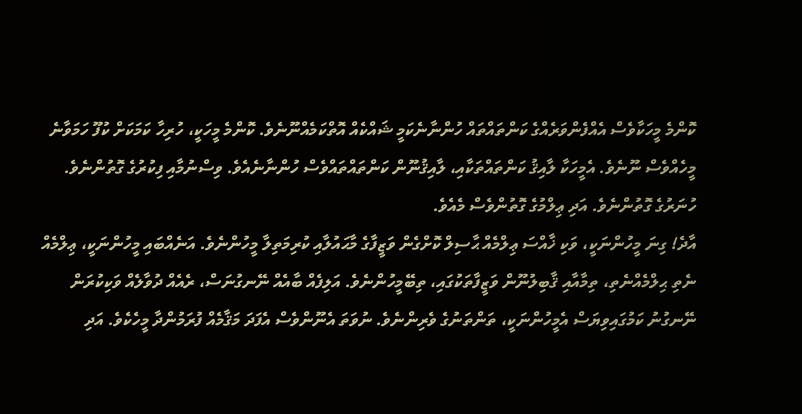ކޮންމެ މީހަކާވެސް އެއްފެންވަރެއްގެ ކަންތައްތައް ހުންނާނެކަމީ ޝައްކެއް އޮތްކަމެއްނޫނެވެ. ކޮންމެ މީހަކީ، ހުރިހާ ކަމަކަށް ކުފޫ ހަމަވާނެ މީހެއްވެސް ނޫނެވެ. އެމީހަކާ ލާއިޤު ކަންތައްތަކާއި، ލާއިޤުނޫން ކަންތައްތައްވެސް ހުންނާނެއެވެ. ވިސްނުމާއި ފިކުރުގެ ގޮތުންނެވެ. ހުނަރުގެ ގޮތުންނެވެ. އަދި ޢިލްމުގެ ގޮތުންވެސް މެއެވެ.
އާދެ! ގިނަ މީހުންނަކީ، ވަކި ޚާއްސަ ޢިލްމެއް ޙާސިލް ކޮށްގެން ވަޒީފާގެ މާޙައުލާއި ކުރިމަތިލާ މީހުންނެވެ. އަނެއްބައި މީހުންނަކީ، ޢިލްމެއް ނެތި ޙިލްމެއްނެތި، ތިމާއާއި ޤާބިލުނޫން ވަޒީފާތަކުގައި، ތިބޭމީހުންނެވެ. އަލިފެއް ބާއެއް ނޭނގުނަސް، ރެއެއް ދުވާލެއް ވަކިކުރަން ނޭނގުނު ކަމުގައިވިޔަސް އެމީހުންނަކީ، ތަންތަނުގެ ވެރިންނެވެ. ނުވަތަ އެނޫންވެސް އެފަދަ މަޤާމެއް ފުރަމުންދާ މީހެކެވެ. އަދި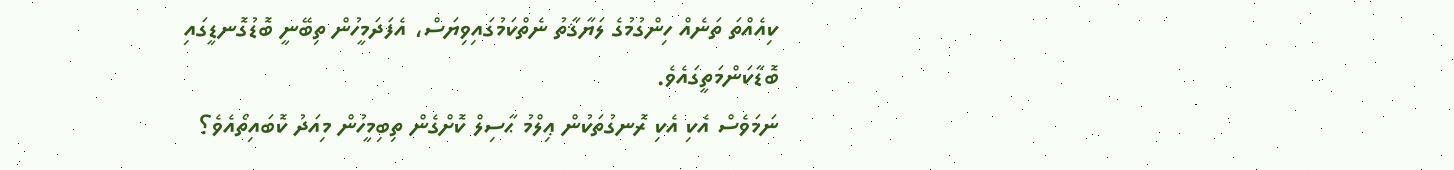ކިއެއްތަ ތަނެއް ހިންގުމުގެ ލަޔާޤާތު ނެތްކަމުގައިވިޔަސް، އެފަދަމީހުން ތިބޭނީ ބޮޑުގޮނޑީގައި ބޮޑާކަންމަތީގައެވެ.
ނަމަވެސް އެކި އެކި ރޮނގުތަކުން ޢިލްމު ޙާސިލް ކޮށްގެން ތިބިމީހުން މިއަދު ކޮބައިތޯއެވެ؟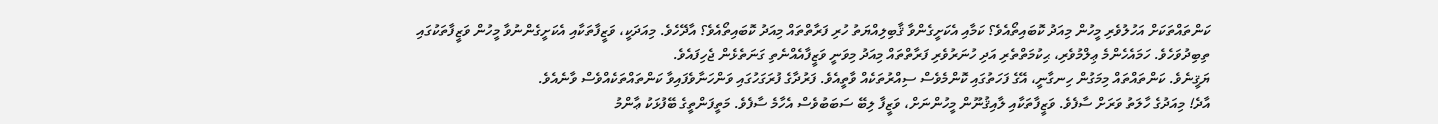ކަންތައްތަކަށް އަހުލުވެރި މީހުން މިއަދު ކޮބައިތޯއެވެ؟ ކަމާއި އެކަށީގެންވާ ޤާބިލިއްޔަތު ހުރި ފަރާތްތައް މިއަދު ކޮބައިތޯއެވެ؟ އާދޭހެވެ. މިއަދަކީ، ވަޒީފާތަކާއި އެކަށީގެންނުވާ މީހުން ވަޒީފާތަކުގައި ތިބިދުވަހެވެ. ހަމައެހެންމެ ޢިލްމުވެރި، ޙިކުމަތްތެރި އަދި ހުނަރުވެރި ފަރާތްތައް މިއަދު މިވަނީ ވަޒީފާއެއްނެތި ގަނަތެޅެން ޖެހިފައެވެ.
ޔަޤީނެވެ. ކަންތައްތައް މިމަގުން ހިނގާނީ، އޭގެ ފަހަތުގައި ކޮންމެވެސް ސިއްރުތަކެއް ވާތީއެވެ. ފަރުދާގެ ފުރަގަހުގައި ވަންހަނާވެފައިވާ ކަންތައްތަކެއްވެސް ވާނެއެވެ.
އާދެ! މިއަދުގެ ހާލަތު ވަރަށް ސާފެވެ. ވަޒީފާތަކާއި ލާއިޤުނޫން މީހުންނަށް، ވަޒީފާ ލިބޭ ސަބަބުވެސް އެހާމެ ސާފެވެ. މަތީފަންތީގެ ބޭފުޅަކު ޢާންމު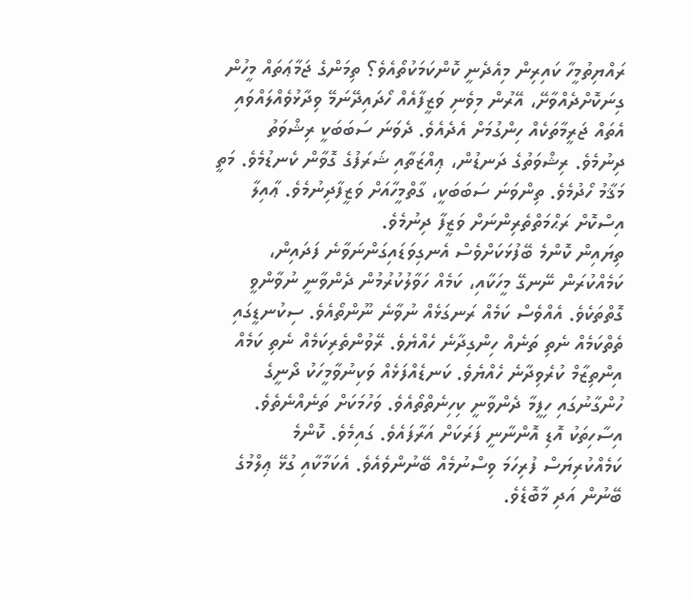ރައްޔިތުމީހާ ކައިރިން މިއެދެނީ ކޮންކަމަކުތޯއެވެ؟ ތިމަންގެ ޖަމާޢަތައް މީހުން ގިނަކޮށްދެއްވާށޭ، އޭރުން މިވެނި ވަޒީފާއެއް ހޯދައިދޭނަމޭ ވިދާޅުވެއްލައްވައި އެތައް ޖަރީމާތަކެއް ހިންގުމަށް އެދެއެވެ. ދެވަނަ ސަބަބަކީ ރިޝްވަތު ދިނުމެވެ. ރިޝްވަތުގެ ދަނޑުން، ޢިއްޒަތާއި ޝަރަފުގެ ގޮވާން ކެނޑުމެވެ. މަތީ މަޤާމު ހޯދުމެވެ. ތިންވަނަ ސަބަބަކީ، ގާތްމީހާއަށް ވަޒީފާދިނުމެވެ. ޢާއިލާ އިސްކޮށް ރަޙްމަތްތެރިންނަށް ވަޒީފާ ދިނުމެވެ.
ތިޔައިން ކޮންމެ ބޭފުޅަކަށްވެސް އެނގިވަޑައިގަންނަވާނެ ފަދައިން، ކަމެއްކުރަން ނޭނގޭ މީހަކާއި، ކަމެއް ހަވާލުކުރުމުން ދެންވާނީ ނުވާންވީ ގޮތްތަކެވެ. އެއްވެސް ކަމެއް ރަނގަޅެއް ނުވާނެ ނޫންތޯއެވެ. ސިކުނޑީގައި ތެތްކަމެއް ނެތި ތަނެއް ހިންގިދާނެ ހެއްޔެވެ. ރޭވުންތެރިކަމެއް ނެތި ކަމެއް އިންތިޒާމް ކުރެވިދާނެ ހެއްޔެވެ. ކަނޑެއްފަޅެއް ވަކިނުވާމީހަކު ދޯނީގެ ހުންގާނުގައި ހިފީމާ ދެންވާނީ ކިހިނެތްތޯއެވެ. ވަހުމަކަށް ތަނެއްނެތެވެ. އިސާހިތަކު އޮޑި އޮންނާނީ ފަރަކަށް އަރާފައެވެ. ގައިމެވެ. ކޮންމެ ކަމެއްކުރިޔަސް ފުރިހަމަ ވިސްނުމެއް ބޭނުންވެއެވެ. އެކަމާކާއި ގުޅޭ ޢިލްމުގެ ބޭނުން އަދި މާބޮޑެވެ.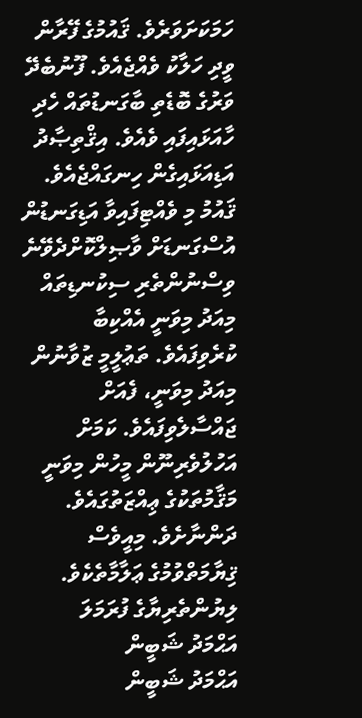ހަމަކަށަވަރެވެ. ޤައުމުގެ ފޭރާން ވީދި ހަލާކު ވެއްޖެއެވެ. ފޫނުބެދޭ ވަރުގެ ބޮޑެތި ބާގަނޑުތައް ހެދި ހާއަޅައިފައި ވެއެވެ. އިޤްތިޞާދު އަޑިއަޅައިގެން ހިނގައްޖެއެވެ. ޤައުމު މި ވެއްޓިފައިވާ އަޑިގަނޑުން އުސްގަނޑަށް ވާޞިލްކޮށްދެވޭނެ ވިސްނުންތެރި ސިކުނޑިތައް މިއަދު މިވަނީ އެއްކިބާ ކުރެވިފައެވެ. ތަޢުލީމީ ޒުވާނުން މިއަދު މިވަނީ، ފެއަށް ޖައްސާލެވިފައެވެ. ކަމަށް އަހުލުވެރިނޫން މީހުން މިވަނީ މަޤާމުތަކުގެ ޢިއްޒަތުގައެވެ. ދަންނާށެވެ. މިއީވެސް ޤިޔާމަތްވުމުގެ ޢަލާމާތެކެވެ.
ލިޔުންތެރިޔާގެ ފުރަމަލަ
އަޙްމަދު ޝަބީން
އަޙްމަދު ޝަބީން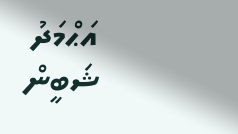އަޙްމަދު ޝަބީން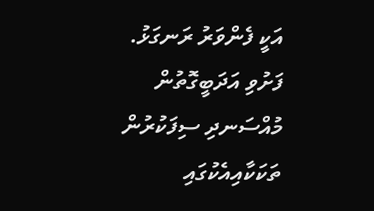އަކީ ފެންވަރު ރަނގަޅު. ފަށުވި އަދަބީގޮތުން މުއްސަނދި ސިފަކުރުން ތަކަކާއިއެކުގައި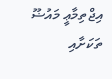އިޖްތިމާޢީ މައުޟޫ ތަކަށާއި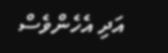އަދި އެހެންވެސް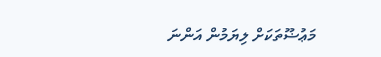މަޢުޟޫތަކަށް ލިޔަމުން އަންނަ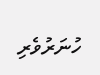ހުނަރުވެރި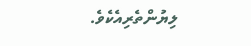ލިޔުންތެރިއެކެވެ.